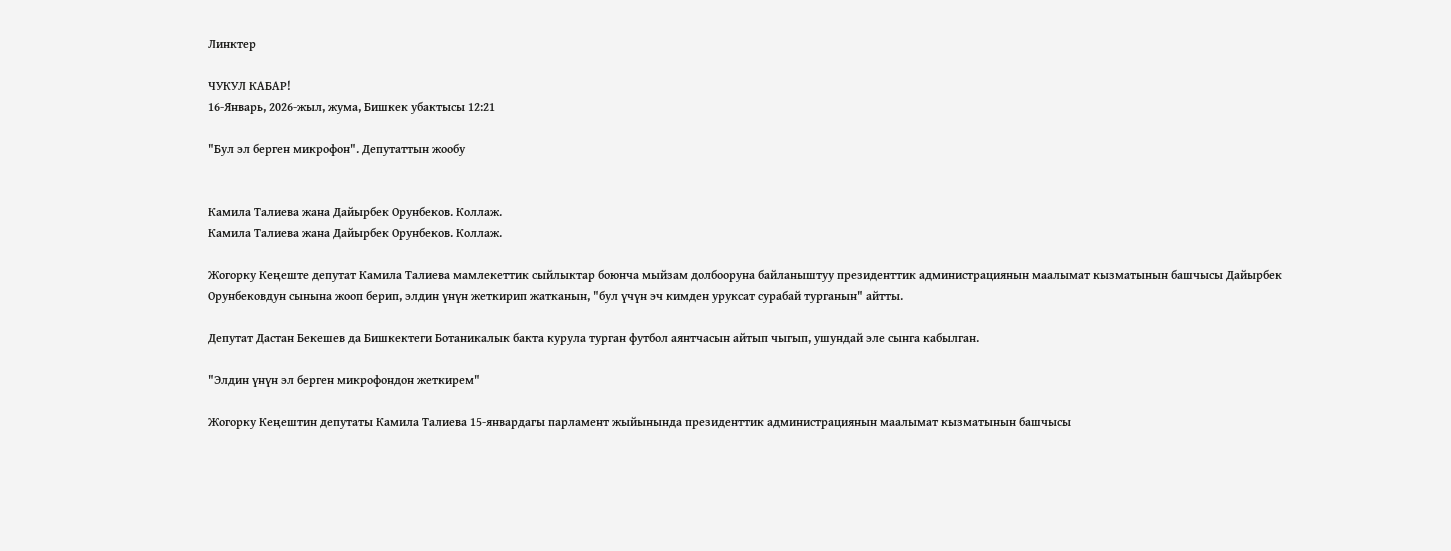Линктер

ЧУКУЛ КАБАР!
16-Январь, 2026-жыл, жума, Бишкек убактысы 12:21

"Бул эл берген микрофон". Депутаттын жообу


Камила Талиева жана Дайырбек Орунбеков. Коллаж.
Камила Талиева жана Дайырбек Орунбеков. Коллаж.

Жогорку Кеңеште депутат Камила Талиева мамлекеттик сыйлыктар боюнча мыйзам долбооруна байланыштуу президенттик администрациянын маалымат кызматынын башчысы Дайырбек Орунбековдун сынына жооп берип, элдин үнүн жеткирип жатканын, "бул үчүн эч кимден уруксат сурабай турганын" айтты.

Депутат Дастан Бекешев да Бишкектеги Ботаникалык бакта курула турган футбол аянтчасын айтып чыгып, ушундай эле сынга кабылган.

"Элдин үнүн эл берген микрофондон жеткирем"

Жогорку Кеңештин депутаты Камила Талиева 15-январдагы парламент жыйынында президенттик администрациянын маалымат кызматынын башчысы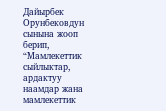Дайырбек Орунбековдун сынына жооп берип, “Мамлекеттик сыйлыктар, ардактуу наамдар жана мамлекеттик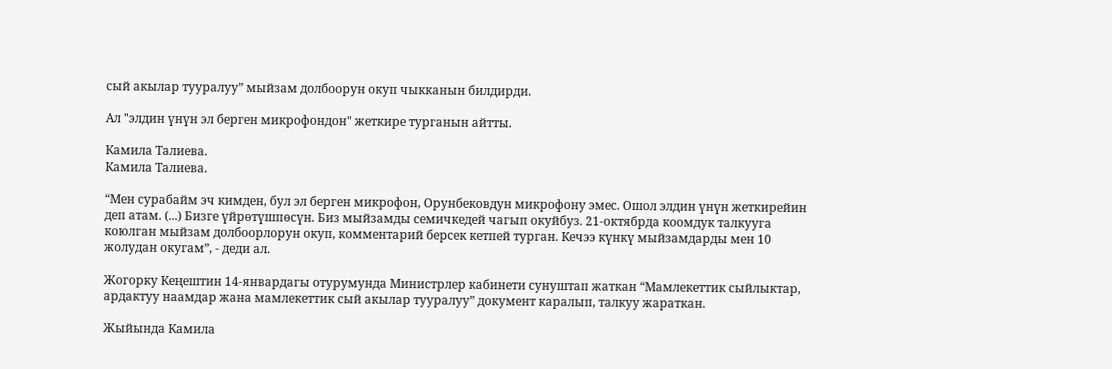сый акылар тууралуу” мыйзам долбоорун окуп чыкканын билдирди.

Ал "элдин үнүн эл берген микрофондон" жеткире турганын айтты.

Камила Талиева.
Камила Талиева.

“Мен сурабайм эч кимден, бул эл берген микрофон, Орунбековдун микрофону эмес. Ошол элдин үнүн жеткирейин деп атам. (...) Бизге үйрөтүшпөсүн. Биз мыйзамды семичкедей чагып окуйбуз. 21-октябрда коомдук талкууга коюлган мыйзам долбоорлорун окуп, комментарий берсек кетпей турган. Кечээ күнкү мыйзамдарды мен 10 жолудан окугам”, - деди ал.

Жогорку Кеңештин 14-январдагы отурумунда Министрлер кабинети сунуштап жаткан “Мамлекеттик сыйлыктар, ардактуу наамдар жана мамлекеттик сый акылар тууралуу” документ каралып, талкуу жараткан.

Жыйында Камила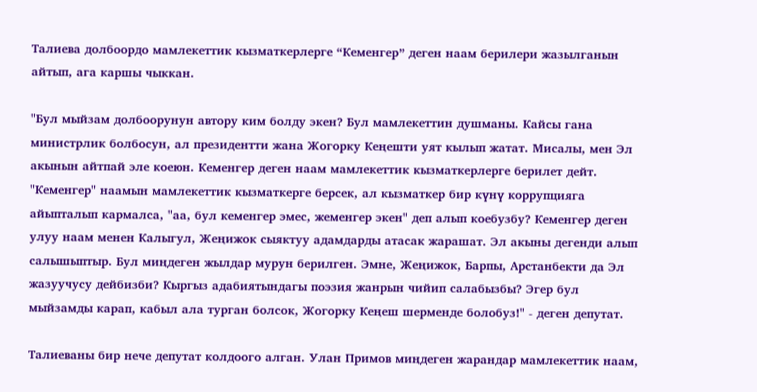Талиева долбоордо мамлекеттик кызматкерлерге “Кеменгер” деген наам берилери жазылганын айтып, ага каршы чыккан.

"Бул мыйзам долбоорунун автору ким болду экен? Бул мамлекеттин душманы. Кайсы гана министрлик болбосун, ал президентти жана Жогорку Кеңешти уят кылып жатат. Мисалы, мен Эл акынын айтпай эле коеюн. Кеменгер деген наам мамлекеттик кызматкерлерге берилет дейт. "Кеменгер" наамын мамлекеттик кызматкерге берсек, ал кызматкер бир күнү коррупцияга айыпталып кармалса, "аа, бул кеменгер эмес, жеменгер экен" деп алып коебузбу? Кеменгер деген улуу наам менен Калыгул, Жеңижок сыяктуу адамдарды атасак жарашат. Эл акыны дегенди алып салышыптыр. Бул миңдеген жылдар мурун берилген. Эмне, Жеңижок, Барпы, Арстанбекти да Эл жазуучусу дейбизби? Кыргыз адабиятындагы поэзия жанрын чийип салабызбы? Эгер бул мыйзамды карап, кабыл ала турган болсок, Жогорку Кеңеш шерменде болобуз!" - деген депутат.

Талиеваны бир нече депутат колдоого алган. Улан Примов миңдеген жарандар мамлекеттик наам,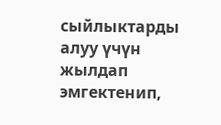сыйлыктарды алуу үчүн жылдап эмгектенип,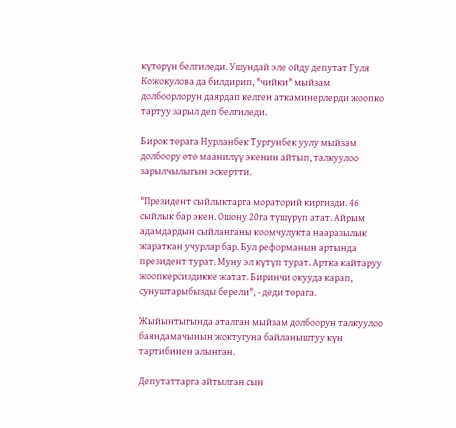күтөрүн белгиледи. Ушундай эле ойду депутат Гуля Кожокулова да билдирип, "чийки" мыйзам долбоорлорун даярдап келген аткаминерлерди жоопко тартуу зарыл деп белгиледи.

Бирок төрага Нурланбек Тургунбек уулу мыйзам долбоору өтө маанилүү экенин айтып, талкуулоо зарылчылыгын эскертти.

"Президент сыйлыктарга мораторий киргизди. 46 сыйлык бар экен. Ошону 20га түшүрүп атат. Айрым адамдардын сыйланганы коомчулукта нааразылык жараткан учурлар бар. Бул реформанын артында президент турат. Муну эл күтүп турат. Артка кайтаруу жоопкерсиздикке жатат. Биринчи окууда карап, сунуштарыбызды берели", - деди төрага.

Жыйынтыгында аталган мыйзам долбоорун талкуулоо баяндамачынын жоктугуна байланыштуу күн тартибинен алынган.

Депутаттарга айтылган сын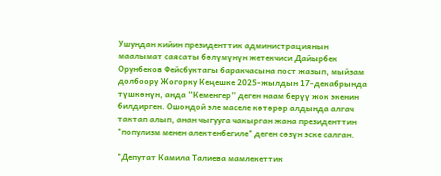Ушундан кийин президенттик администрациянын маалымат саясаты бөлүмүнүн жетекчиси Дайырбек Орунбеков Фейсбуктагы баракчасына пост жазып, мыйзам долбоору Жогорку Кеңешке 2025-жылдын 17-декабрында түшкөнүн, анда “Кеменгер” деген наам берүү жок экенин билдирген. Ошондой эле маселе көтөрөр алдында алгач тактап алып, анан чыгууга чакырган жана президенттин "популизм менен алектенбегиле" деген сөзүн эске салган.

"Депутат Камила Талиева мамлекеттик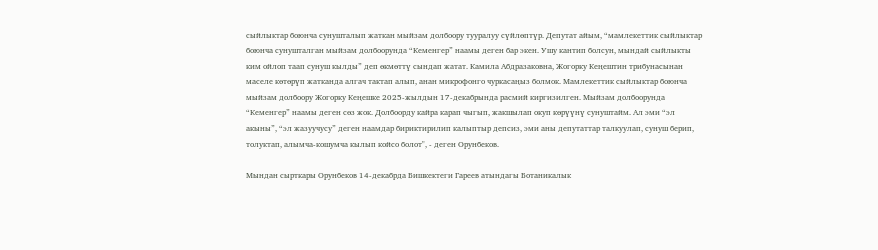сыйлыктар боюнча сунушталып жаткан мыйзам долбоору тууралуу сүйлөптүр. Депутат айым, “мамлекеттик сыйлыктар боюнча сунушталган мыйзам долбоорунда “Кеменгер” наамы деген бар экен. Ушу кантип болсун, мындай сыйлыкты ким ойлоп таап сунуш кылды” деп өкмөттү сындап жатат. Камила Абдразаковна, Жогорку Кеңештин трибунасынан маселе көтөрүп жатканда алгач тактап алып, анан микрофонго чуркасаңыз болмок. Мамлекеттик сыйлыктар боюнча мыйзам долбоору Жогорку Кеңешке 2025-жылдын 17-декабрында расмий киргизилген. Мыйзам долбоорунда “Кеменгер” наамы деген сөз жок. Долбоорду кайра карап чыгып, жакшылап окуп көрүүнү сунуштайм. Ал эми “эл акыны”, “эл жазуучусу” деген наамдар бириктирилип калыптыр депсиз, эми аны депутаттар талкуулап, сунуш берип, толуктап, алымча-кошумча кылып койсо болот", - деген Орунбеков.

Мындан сырткары Орунбеков 14-декабрда Бишкектеги Гареев атындагы Ботаникалык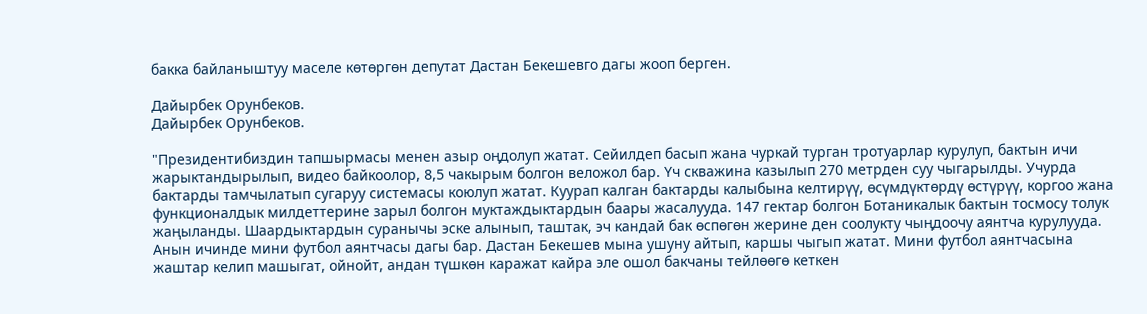бакка байланыштуу маселе көтөргөн депутат Дастан Бекешевго дагы жооп берген.

Дайырбек Орунбеков.
Дайырбек Орунбеков.

"Президентибиздин тапшырмасы менен азыр оңдолуп жатат. Сейилдеп басып жана чуркай турган тротуарлар курулуп, бактын ичи жарыктандырылып, видео байкоолор, 8,5 чакырым болгон веложол бар. Үч скважина казылып 270 метрден суу чыгарылды. Учурда бактарды тамчылатып сугаруу системасы коюлуп жатат. Куурап калган бактарды калыбына келтирүү, өсүмдүктөрдү өстүрүү, коргоо жана функционалдык милдеттерине зарыл болгон муктаждыктардын баары жасалууда. 147 гектар болгон Ботаникалык бактын тосмосу толук жаңыланды. Шаардыктардын суранычы эске алынып, таштак, эч кандай бак өспөгөн жерине ден соолукту чыңдоочу аянтча курулууда. Анын ичинде мини футбол аянтчасы дагы бар. Дастан Бекешев мына ушуну айтып, каршы чыгып жатат. Мини футбол аянтчасына жаштар келип машыгат, ойнойт, андан түшкөн каражат кайра эле ошол бакчаны тейлөөгө кеткен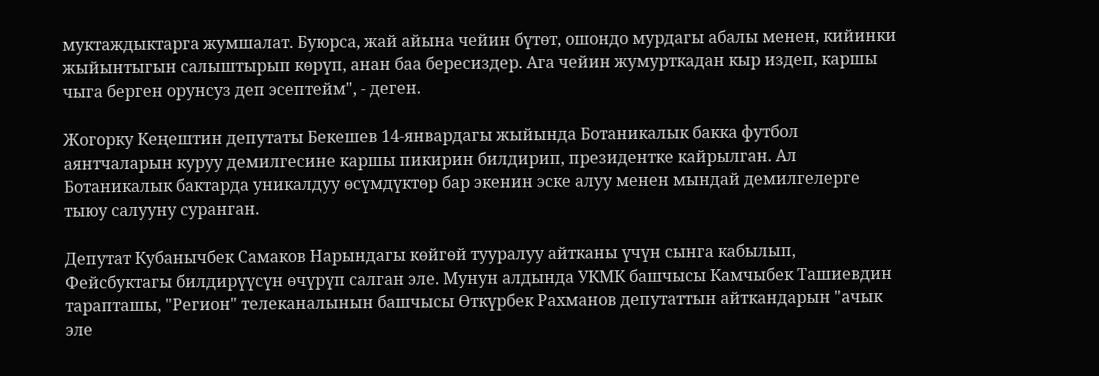муктаждыктарга жумшалат. Буюрса, жай айына чейин бүтөт, ошондо мурдагы абалы менен, кийинки жыйынтыгын салыштырып көрүп, анан баа бересиздер. Ага чейин жумурткадан кыр издеп, каршы чыга берген орунсуз деп эсептейм", - деген.

Жогорку Кеңештин депутаты Бекешев 14-январдагы жыйында Ботаникалык бакка футбол аянтчаларын куруу демилгесине каршы пикирин билдирип, президентке кайрылган. Ал Ботаникалык бактарда уникалдуу өсүмдүктөр бар экенин эске алуу менен мындай демилгелерге тыюу салууну суранган.

Депутат Кубанычбек Самаков Нарындагы көйгөй тууралуу айтканы үчүн сынга кабылып, Фейсбуктагы билдирүүсүн өчүрүп салган эле. Мунун алдында УКМК башчысы Камчыбек Ташиевдин тарапташы, "Регион" телеканалынын башчысы Өткүрбек Рахманов депутаттын айткандарын "ачык эле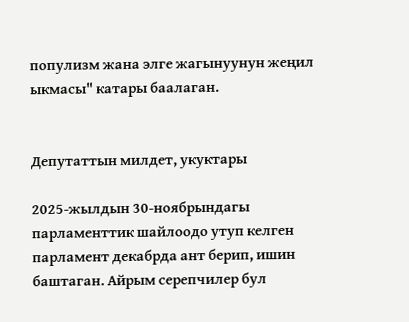популизм жана элге жагынуунун жеңил ыкмасы" катары баалаган.


Депутаттын милдет, укуктары

2025-жылдын 30-ноябрындагы парламенттик шайлоодо утуп келген парламент декабрда ант берип, ишин баштаган. Айрым серепчилер бул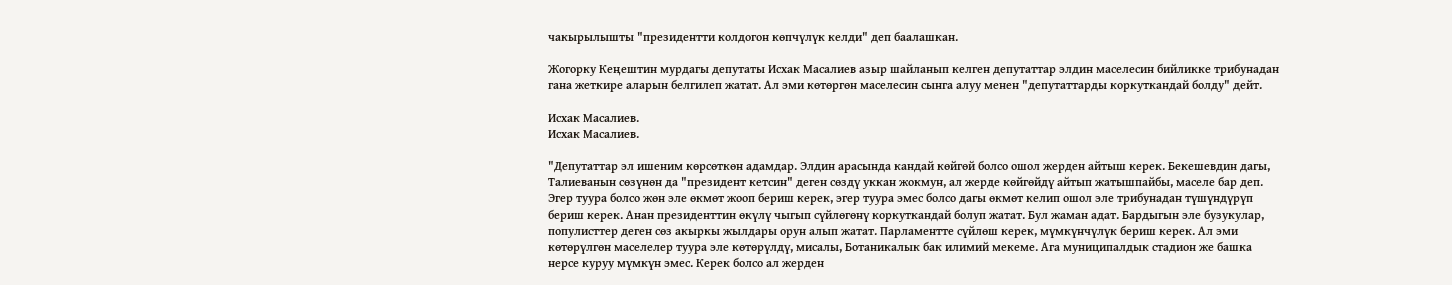чакырылышты "президентти колдогон көпчүлүк келди" деп баалашкан.

Жогорку Кеңештин мурдагы депутаты Исхак Масалиев азыр шайланып келген депутаттар элдин маселесин бийликке трибунадан гана жеткире аларын белгилеп жатат. Ал эми көтөргөн маселесин сынга алуу менен "депутаттарды коркуткандай болду" дейт.

Исхак Масалиев.
Исхак Масалиев.

"Депутаттар эл ишеним көрсөткөн адамдар. Элдин арасында кандай көйгөй болсо ошол жерден айтыш керек. Бекешевдин дагы, Талиеванын сөзүнөн да "президент кетсин" деген сөздү уккан жокмун, ал жерде көйгөйдү айтып жатышпайбы, маселе бар деп. Эгер туура болсо жөн эле өкмөт жооп бериш керек, эгер туура эмес болсо дагы өкмөт келип ошол эле трибунадан түшүндүрүп бериш керек. Анан президенттин өкүлү чыгып сүйлөгөнү коркуткандай болуп жатат. Бул жаман адат. Бардыгын эле бузукулар, популисттер деген сөз акыркы жылдары орун алып жатат. Парламентте сүйлөш керек, мүмкүнчүлүк бериш керек. Ал эми көтөрүлгөн маселелер туура эле көтөрүлдү, мисалы, Ботаникалык бак илимий мекеме. Ага муниципалдык стадион же башка нерсе куруу мүмкүн эмес. Керек болсо ал жерден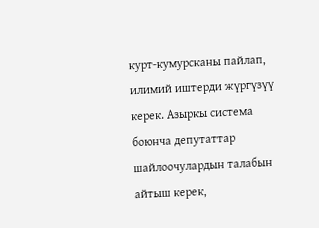курт-кумурсканы пайлап, илимий иштерди жүргүзүү керек. Азыркы система боюнча депутаттар шайлоочулардын талабын айтыш керек,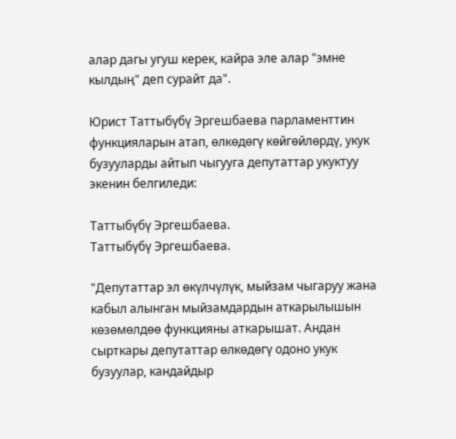алар дагы угуш керек, кайра эле алар "эмне кылдың" деп сурайт да".

Юрист Таттыбүбү Эргешбаева парламенттин функцияларын атап, өлкөдөгү көйгөйлөрдү, укук бузууларды айтып чыгууга депутаттар укуктуу экенин белгиледи:

Таттыбүбү Эргешбаева.
Таттыбүбү Эргешбаева.

"Депутаттар эл өкүлчүлүк, мыйзам чыгаруу жана кабыл алынган мыйзамдардын аткарылышын көзөмөлдөө функцияны аткарышат. Андан сырткары депутаттар өлкөдөгү одоно укук бузуулар, кандайдыр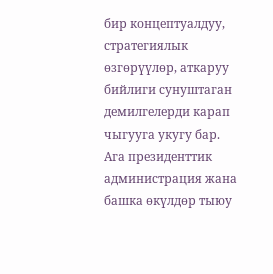бир концептуалдуу, стратегиялык өзгөрүүлөр, аткаруу бийлиги сунуштаган демилгелерди карап чыгууга укугу бар. Ага президенттик администрация жана башка өкүлдөр тыюу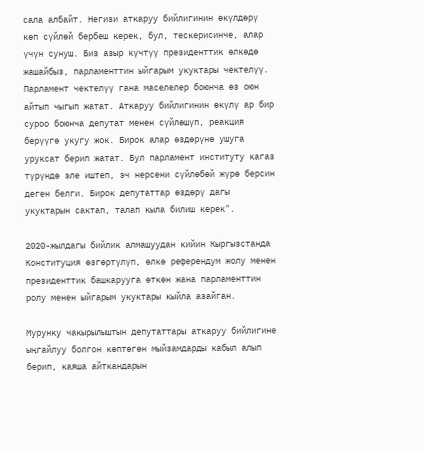сала албайт. Негизи аткаруу бийлигинин өкүлдөрү көп сүйлөй бербеш керек, бул, тескерисинче, алар үчүн сунуш. Биз азыр күчтүү президенттик өлкөдө жашайбыз, парламенттин ыйгарым укуктары чектелүү. Парламент чектелүү гана маселелер боюнча өз оюн айтып чыгып жатат. Аткаруу бийлигинин өкүлү ар бир суроо боюнча депутат менен сүйлөшүп, реакция берүүгө укугу жок. Бирок алар өздөрүнө ушуга уруксат берип жатат. Бул парламент институту кагаз түрүндө эле иштеп, эч нерсени сүйлөбөй жүрө берсин деген белги. Бирок депутаттар өздөрү дагы укуктарын сактап, талап кыла билиш керек".

2020-жылдагы бийлик алмашуудан кийин Кыргызстанда Конституция өзгөртүлүп, өлкө референдум жолу менен президенттик башкарууга өткөн жана парламенттин ролу менен ыйгарым укуктары кыйла азайган.

Мурунку чакырылыштын депутаттары аткаруу бийлигине ыңгайлуу болгон көптөгөн мыйзамдарды кабыл алып берип, каяша айткандарын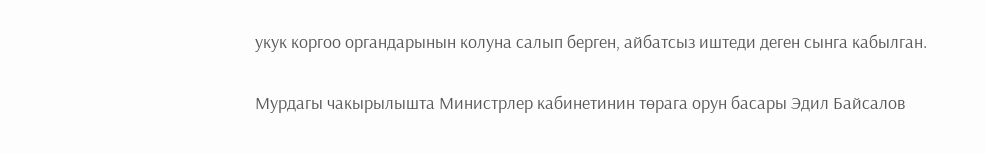укук коргоо органдарынын колуна салып берген, айбатсыз иштеди деген сынга кабылган.

Мурдагы чакырылышта Министрлер кабинетинин төрага орун басары Эдил Байсалов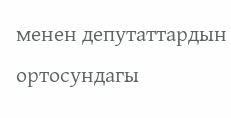менен депутаттардын ортосундагы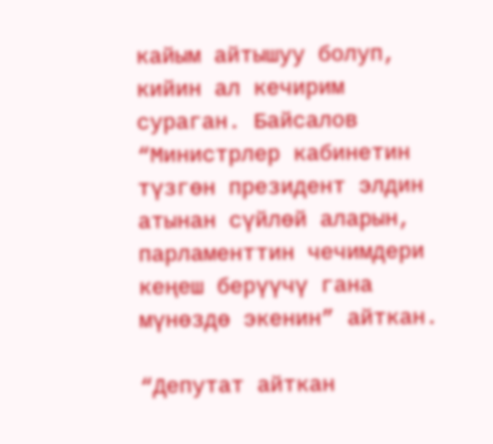кайым айтышуу болуп, кийин ал кечирим сураган. Байсалов “Министрлер кабинетин түзгөн президент элдин атынан сүйлөй аларын, парламенттин чечимдери кеңеш берүүчү гана мүнөздө экенин” айткан.

“Депутат айткан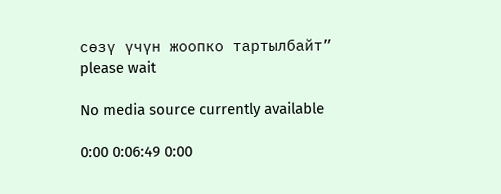сөзү үчүн жоопко тартылбайт”
please wait

No media source currently available

0:00 0:06:49 0:00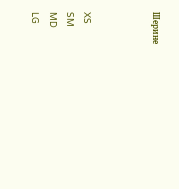Шерине



XS
SM
MD
LG